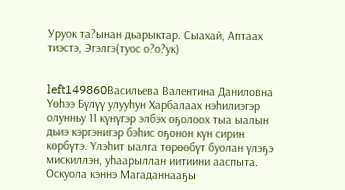Уруок та?ынан дьарыктар. Сыахай, Аптаах тиэстэ, Эгэлгэ(туос о?о?ук)


left149860Васильева Валентина Даниловна
Үөһээ Бүлүү улууһун Харбалаах нэһилиэгэр олунньу 11 күнүгэр элбэх оҕолоох тыа ыалын дьиэ кэргэнигэр бэһис оҕонон күн сирин көрбүтэ. Үлэһит ыалга төрөөбүт буолан үлэҕэ мискиллэн, уһаарыллан иитиини ааспыта. Оскуола кэннэ Магаданнааҕы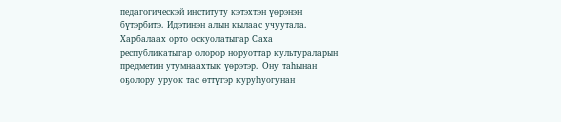педагогическэй институту кэтэхтэн үөрэнэн бүтэрбитэ. Идэтинэн алын кылаас учуутала. Харбалаах орто оскуолатыгар Саха республикатыгар олорор норуоттар культураларын предметин утумнаахтык үөрэтэр. Ону таһынан оҕолору уруок тас өттүгэр куруһуогунан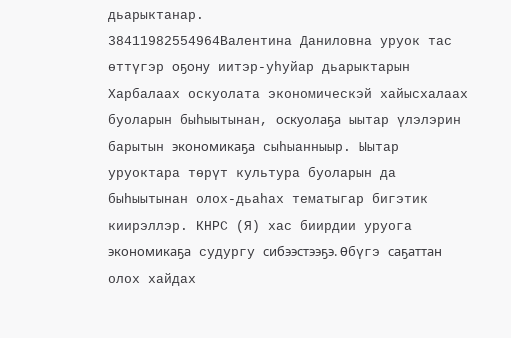дьарыктанар.
38411982554964Валентина Даниловна уруок тас өттүгэр оҕону иитэр-уһуйар дьарыктарын Харбалаах оскуолата экономическэй хайысхалаах буоларын быһыытынан, оскуолаҕа ыытар үлэлэрин барытын экономикаҕа сыһыанныыр. Ыытар уруоктара төрүт культура буоларын да быһыытынан олох-дьаһах тематыгар бигэтик киирэллэр. КНРС (Я) хас биирдии уруога экономикаҕа судургу сибээстээҕэ. Өбүгэ саҕаттан олох хайдах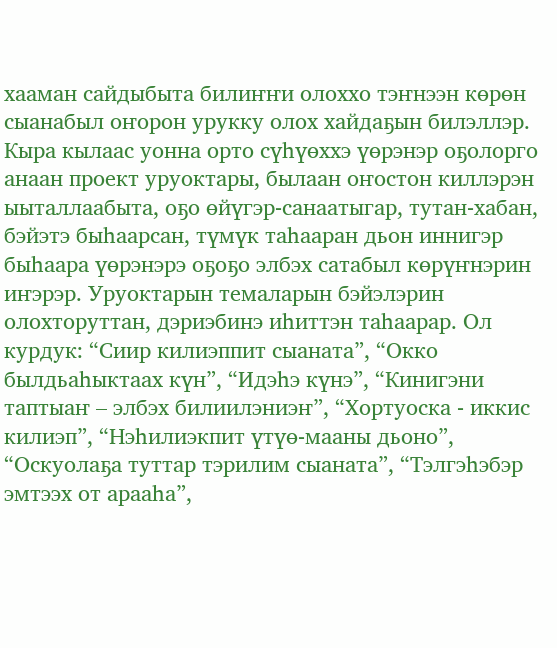хааман сайдыбыта билиҥҥи олоххо тэҥнээн көрөн сыанабыл оҥорон урукку олох хайдаҕын билэллэр.
Кыра кылаас уонна орто сүһүөххэ үөрэнэр оҕолорго анаан проект уруоктары, былаан оҥостон киллэрэн ыыталлаабыта, оҕо өйүгэр-санаатыгар, тутан-хабан, бэйэтэ быһаарсан, түмүк таһааран дьон иннигэр быһаара үөрэнэрэ оҕоҕо элбэх сатабыл көрүҥнэрин иҥэрэр. Уруоктарын темаларын бэйэлэрин олохторуттан, дэриэбинэ иһиттэн таһаарар. Ол курдук: “Сиир килиэппит сыаната”, “Окко былдьаһыктаах күн”, “Идэһэ күнэ”, “Кинигэни таптыаҥ – элбэх билиилэниэҥ”, “Хортуоска - иккис килиэп”, “Нэһилиэкпит үтүө-мааны дьоно”, “Оскуолаҕа туттар тэрилим сыаната”, “Тэлгэһэбэр эмтээх от арааһа”,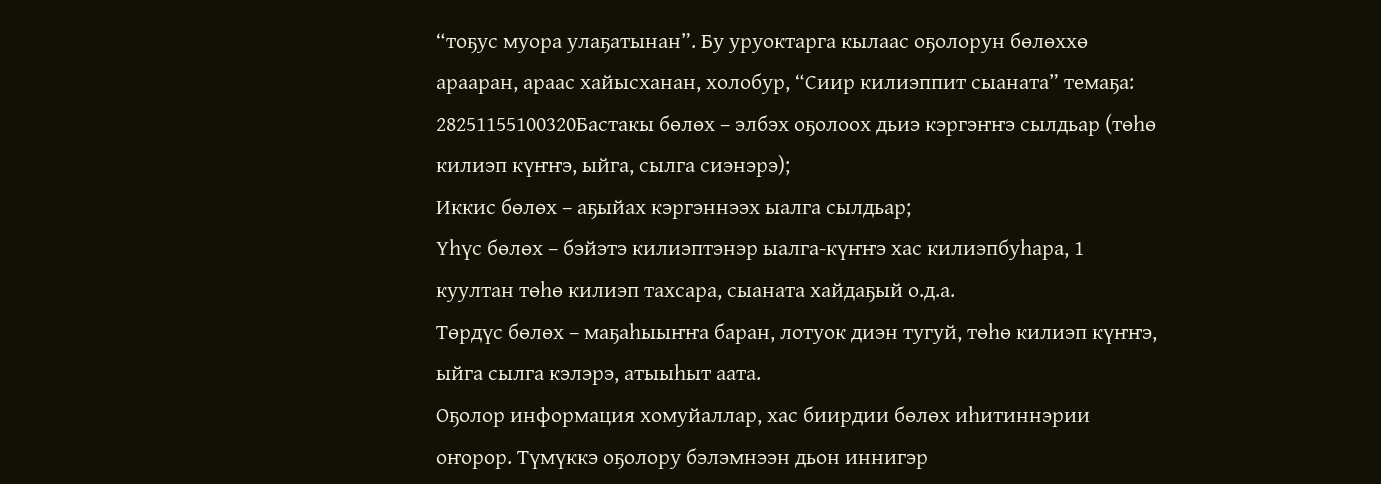“тоҕус муора улаҕатынан”. Бу уруоктарга кылаас оҕолорун бөлөххө арааран, араас хайысханан, холобур, “Сиир килиэппит сыаната” темаҕа:
28251155100320Бастакы бөлөх – элбэх оҕолоох дьиэ кэргэҥҥэ сылдьар (төһө килиэп күҥҥэ, ыйга, сылга сиэнэрэ);
Иккис бөлөх – аҕыйах кэргэннээх ыалга сылдьар;
Үһүс бөлөх – бэйэтэ килиэптэнэр ыалга-күҥҥэ хас килиэпбуһара, 1 куултан төһө килиэп тахсара, сыаната хайдаҕый о.д.а.
Төрдүс бөлөх – маҕаһыыҥҥа баран, лотуок диэн тугуй, төһө килиэп күҥҥэ, ыйга сылга кэлэрэ, атыыһыт аата.
Оҕолор информация хомуйаллар, хас биирдии бөлөх иһитиннэрии оҥорор. Түмүккэ оҕолору бэлэмнээн дьон иннигэр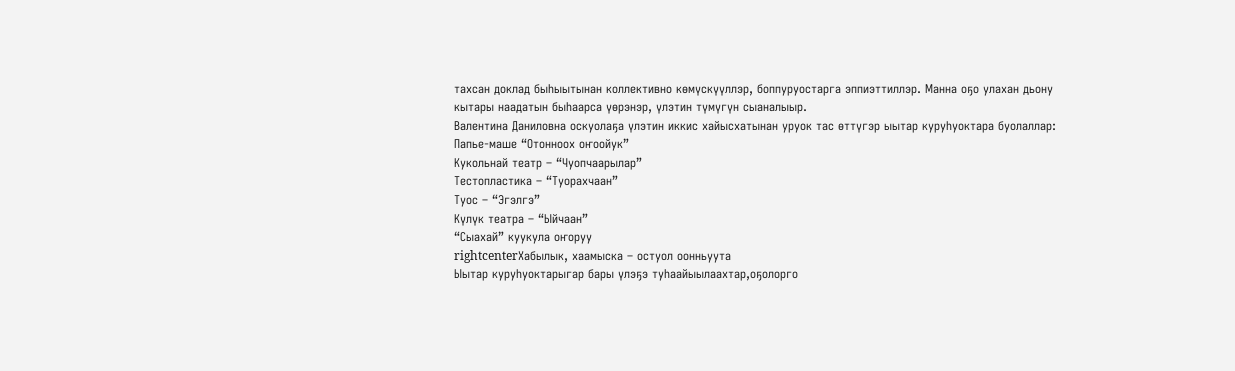тахсан доклад быһыытынан коллективно көмүскүүллэр, боппуруостарга эппиэттиллэр. Манна оҕо улахан дьону кытары наадатын быһаарса үөрэнэр, үлэтин түмүгүн сыаналыыр.
Валентина Даниловна оскуолаҕа үлэтин иккис хайысхатынан уруок тас өттүгэр ыытар куруһуоктара буолаллар:
Папье-маше “Отонноох оҥоойук”
Кукольнай театр – “Чуопчаарылар”
Тестопластика – “Туорахчаан”
Туос – “Эгэлгэ”
Күлүк театра – “Ыйчаан”
“Сыахай” куукула оҥоруу
rightcenterХабылык, хаамыска – остуол оонньуута
Ыытар куруһуоктарыгар бары үлэҕэ туһаайыылаахтар,оҕолорго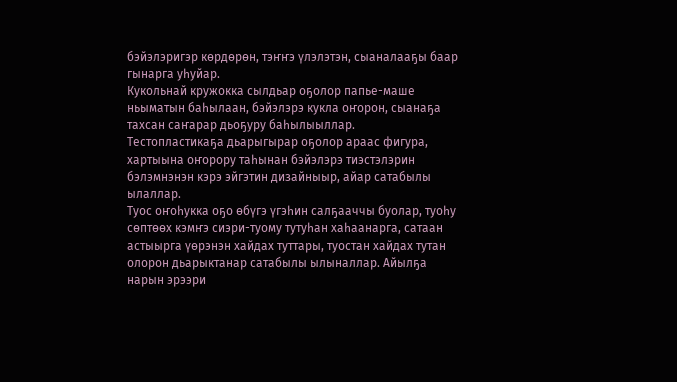бэйэлэригэр көрдөрөн, тэҥҥэ үлэлэтэн, сыаналааҕы баар гынарга уһуйар.
Кукольнай кружокка сылдьар оҕолор папье-маше ньыматын баһылаан, бэйэлэрэ кукла оҥорон, сыанаҕа тахсан саҥарар дьоҕуру баһылыыллар.
Тестопластикаҕа дьарыгырар оҕолор араас фигура, хартыына оҥорору таһынан бэйэлэрэ тиэстэлэрин бэлэмнэнэн кэрэ эйгэтин дизайныыр, айар сатабылы ылаллар.
Туос оҥоһукка оҕо өбүгэ үгэһин салҕааччы буолар, туоһу сөптөөх кэмҥэ сиэри-туому тутуһан хаһаанарга, сатаан астыырга үөрэнэн хайдах туттары, туостан хайдах тутан олорон дьарыктанар сатабылы ылыналлар. Айылҕа нарын эрээри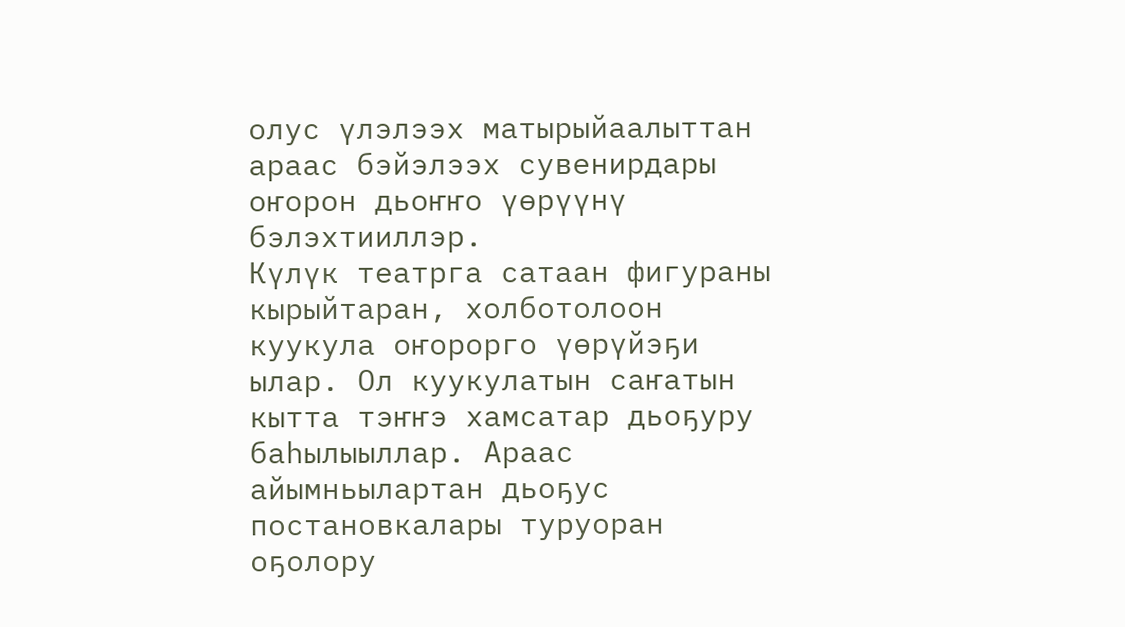олус үлэлээх матырыйаалыттан араас бэйэлээх сувенирдары оҥорон дьоҥҥо үөрүүнү бэлэхтииллэр.
Күлүк театрга сатаан фигураны кырыйтаран, холботолоон куукула оҥорорго үөрүйэҕи ылар. Ол куукулатын саҥатын кытта тэҥҥэ хамсатар дьоҕуру баһылыыллар. Араас айымньылартан дьоҕус постановкалары туруоран оҕолору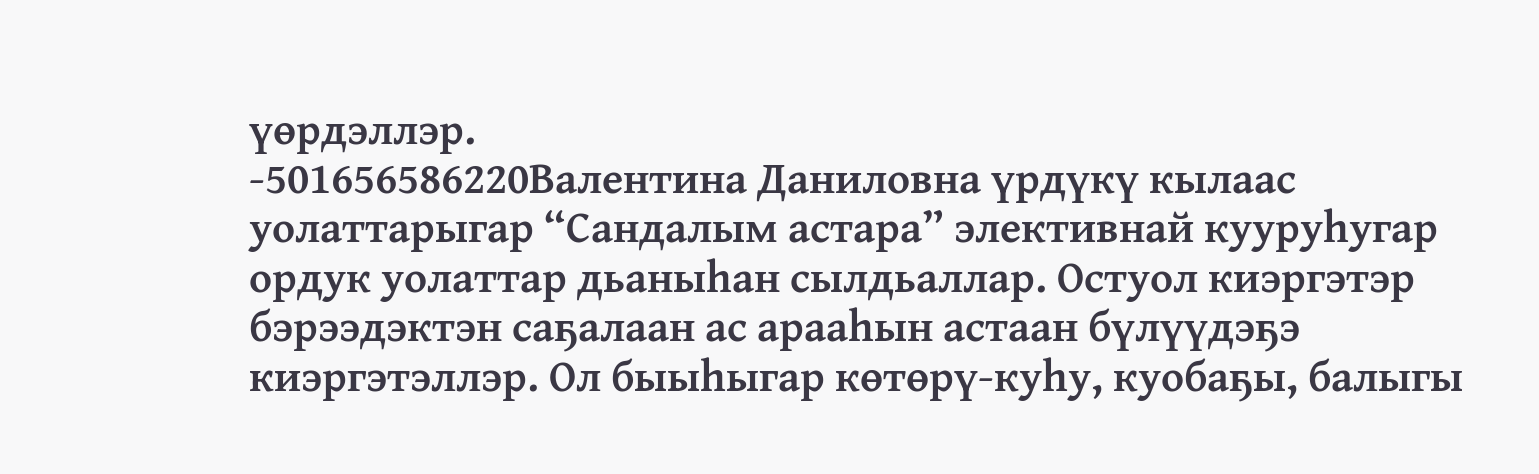үөрдэллэр.
-501656586220Валентина Даниловна үрдүкү кылаас уолаттарыгар “Сандалым астара” элективнай кууруһугар ордук уолаттар дьаныһан сылдьаллар. Остуол киэргэтэр бэрээдэктэн саҕалаан ас арааһын астаан бүлүүдэҕэ киэргэтэллэр. Ол быыһыгар көтөрү-куһу, куобаҕы, балыгы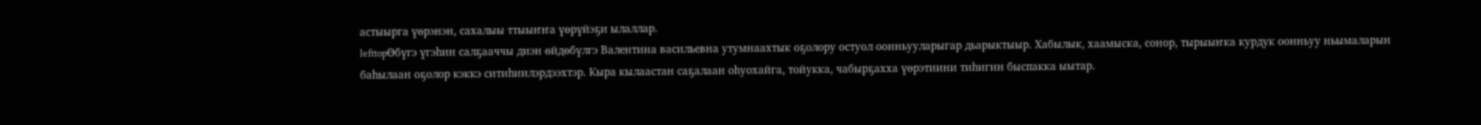астыырга үөрэнэн, сахалыы ттыыҥҥа үөрүйэҕи ылаллар.
lefttopӨбүгэ үгэһин салҕааччы диэн өйдөбүлгэ Валентина васильевна утумнаахтык оҕолору остуол оонньууларыгар дьарыктыыр. Хабылык, хаамыска, сонор, тырыыҥка курдук оонньуу ньымаларын баһылаан оҕолор кэккэ ситиһиилэрдээхтэр. Кыра кылаастан саҕалаан оһуохайга, тойукка, чабырҕахха үөрэтиини тиһигин быспакка ыытар.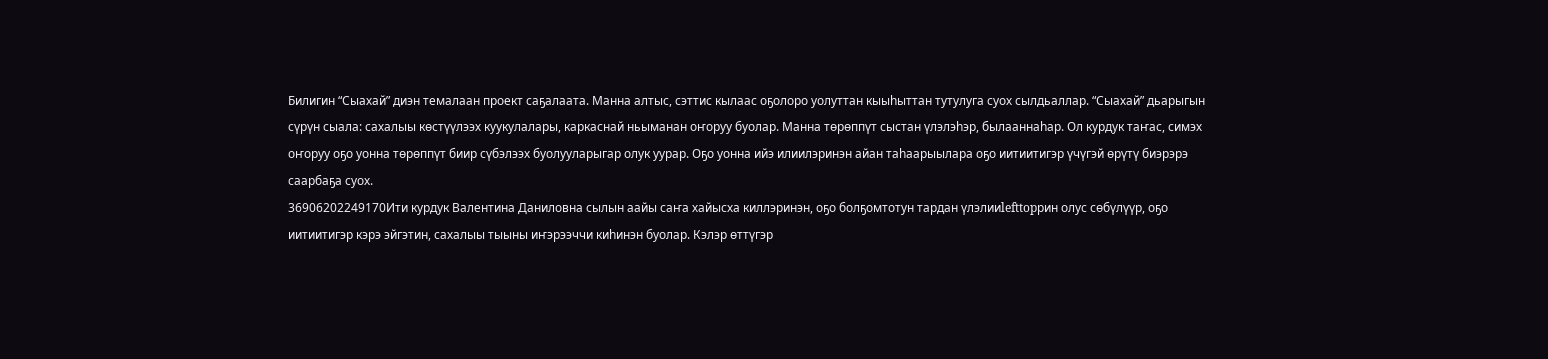Билигин “Сыахай” диэн темалаан проект саҕалаата. Манна алтыс, сэттис кылаас оҕолоро уолуттан кыыһыттан тутулуга суох сылдьаллар. “Сыахай” дьарыгын сүрүн сыала: сахалыы көстүүлээх куукулалары, каркаснай ньыманан оҥоруу буолар. Манна төрөппүт сыстан үлэлэһэр, былааннаһар. Ол курдук таҥас, симэх оҥоруу оҕо уонна төрөппүт биир сүбэлээх буолууларыгар олук уурар. Оҕо уонна ийэ илиилэринэн айан таһаарыылара оҕо иитиитигэр үчүгэй өрүтү биэрэрэ саарбаҕа суох.
36906202249170Ити курдук Валентина Даниловна сылын аайы саҥа хайысха киллэринэн, оҕо болҕомтотун тардан үлэлииlefttopрин олус сөбүлүүр, оҕо иитиитигэр кэрэ эйгэтин, сахалыы тыыны иҥэрээччи киһинэн буолар. Кэлэр өттүгэр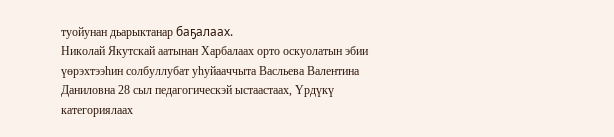туойунан дьарыктанар баҕалаах.
Николай Якутскай аатынан Харбалаах орто оскуолатын эбии үөрэхтээһин солбуллубат уһуйааччыта Васльева Валентина Даниловна 28 сыл педагогическэй ыстаастаах, Үрдүкү категориялаах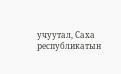учуутал, Саха республикатын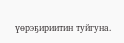үөрэҕириитин туйгуна.